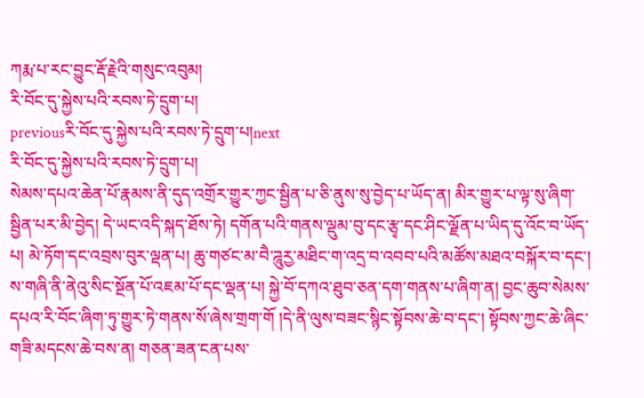ཀརྨ་པ་རང་བྱུང་རྡོ་རྗེའི་གསུང་འབུམ།
རི་བོང་དུ་སྐྱེས་པའི་རབས་ཏེ་དྲུག་པ།
previousརི་བོང་དུ་སྐྱེས་པའི་རབས་ཏེ་དྲུག་པ།next
རི་བོང་དུ་སྐྱེས་པའི་རབས་ཏེ་དྲུག་པ།
སེམས་དཔའ་ཆེན་པོ་རྣམས་ནི་དུད་འགྲོར་གྱུར་ཀྱང་སྦྱིན་པ་ཅི་ནུས་སུ་བྱེད་པ་ཡོད་ན། མིར་གྱུར་པ་ལྟ་སུ་ཞིག་སྦྱིན་པར་མི་བྱེད། དེ་ཡང་འདི་སྐད་ཐོས་ཏེ། དགོན་པའི་གནས་ལྡུམ་བུ་དང་རྩྭ་དང་ཤིང་ལྗོན་པ་ཡིད་དུ་འོང་བ་ཡོད་པ། མེ་ཏོག་དང་འབྲས་བུར་ལྡན་པ། ཆུ་གཙང་མ་བཻ་ཌཱུརྱ་མཐིང་ག་འདྲ་བ་འབབ་པའི་མཚོས་མཐའ་བསྐོར་བ་དང་། ས་གཞི་ནི་ནེའུ་སིང་སྔོན་པོ་འཇམ་པོ་དང་ལྡན་པ། སྐྱེ་བོ་དཀའ་ཐུབ་ཅན་དག་གནས་པ་ཞིག་ན། བྱང་ཆུབ་སེམས་དཔའ་རི་བོང་ཞིག་ཏུ་གྱུར་ཏེ་གནས་སོ་ཞེས་གྲག་གོ །དེ་ནི་ལུས་བཟང་སྙིང་སྟོབས་ཆེ་བ་དང་། སྟོབས་ཀྱང་ཆེ་ཞིང་གཟི་མདངས་ཆེ་བས་ན། གཅན་ཟན་ངན་པས་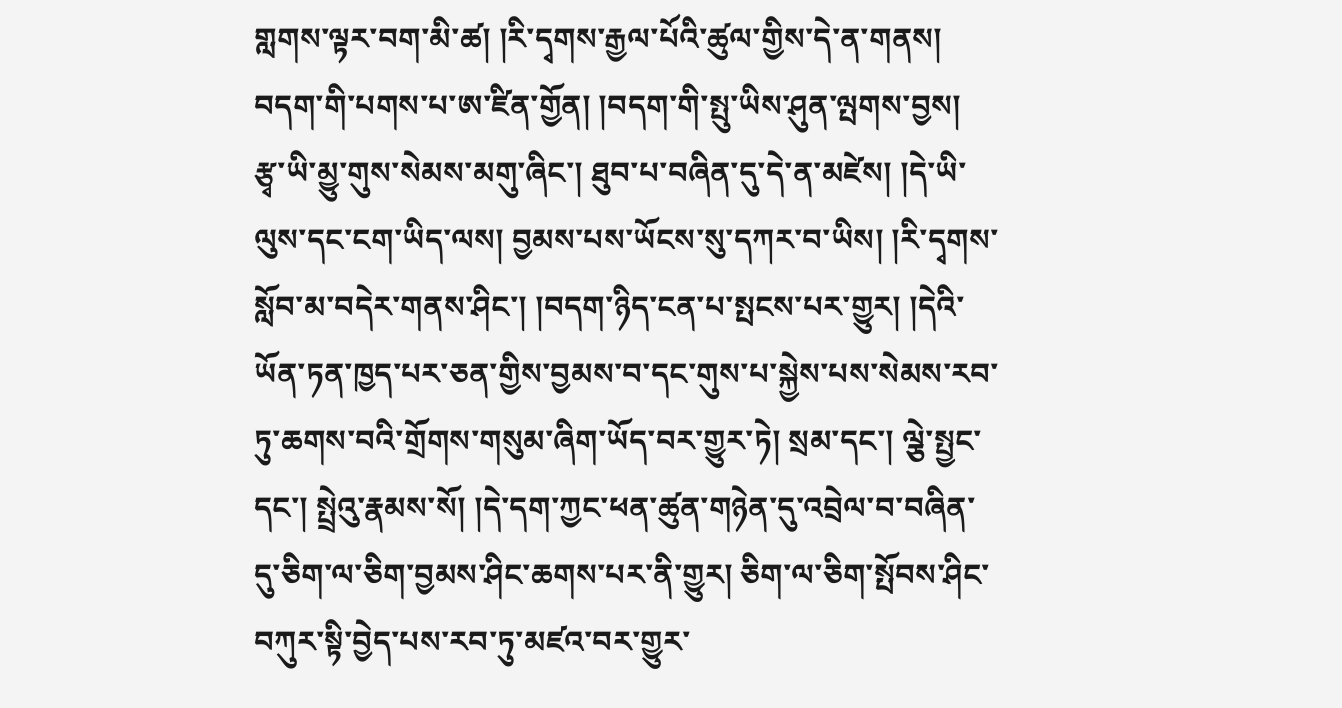གླགས་ལྟར་བག་མི་ཚ། །རི་དྭགས་རྒྱལ་པོའི་ཚུལ་གྱིས་དེ་ན་གནས། བདག་གི་པགས་པ་ཨ་ཛིན་གྱོན། །བདག་གི་སྤུ་ཡིས་ཤུན་ལྤགས་བྱས། རྩྭ་ཡི་མྱུ་གུས་སེམས་མགུ་ཞིང་། ཐུབ་པ་བཞིན་དུ་དེ་ན་མཛེས། །དེ་ཡི་ལུས་དང་ངག་ཡིད་ལས། བྱམས་པས་ཡོངས་སུ་དཀར་བ་ཡིས། །རི་དྭགས་སློབ་མ་བདེར་གནས་ཤིང་། །བདག་ཉིད་ངན་པ་སྤངས་པར་གྱུར། །དེའི་ཡོན་ཏན་ཁྱད་པར་ཅན་གྱིས་བྱམས་བ་དང་གུས་པ་སྐྱེས་པས་སེམས་རབ་ཏུ་ཆགས་བའི་གྲོགས་གསུམ་ཞིག་ཡོད་བར་གྱུར་ཏེ། སྲམ་དང་། ལྕེ་སྤྱང་དང་། སྤྲེའུ་རྣམས་སོ། །དེ་དག་ཀྱང་ཕན་ཚུན་གཉེན་དུ་འབྲེལ་བ་བཞིན་དུ་ཅིག་ལ་ཅིག་བྱམས་ཤིང་ཆགས་པར་ནི་གྱུར། ཅིག་ལ་ཅིག་སྤོབས་ཤིང་བཀུར་སྟི་བྱེད་པས་རབ་ཏུ་མཛའ་བར་གྱུར་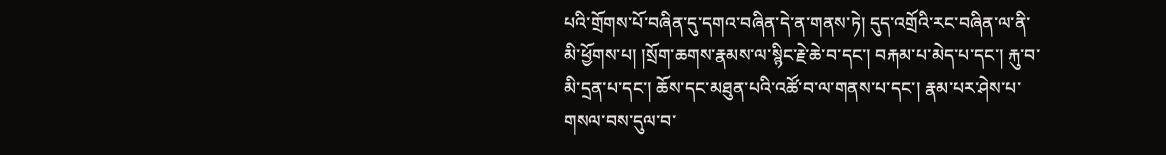པའི་གྲོགས་པོ་བཞིན་དུ་དགའ་བཞིན་དེ་ན་གནས་ཏེ། དུད་འགྲོའི་རང་བཞིན་ལ་ནི་མི་ཕྱོགས་པ། །སྲོག་ཆགས་རྣམས་ལ་སྙིང་རྗེ་ཆེ་བ་དང་། བརྐམ་པ་མེད་པ་དང་། རྐུ་བ་མི་དྲན་པ་དང་། ཆོས་དང་མཐུན་པའི་འཚོ་བ་ལ་གནས་པ་དང་། རྣམ་པར་ཤེས་པ་གསལ་བས་དུལ་བ་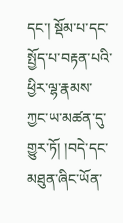དང་། སྡོམ་པ་དང་སྤྱོད་པ་བརྟན་པའི་ཕྱིར་ལྷ་རྣམས་ཀྱང་ཡ་མཚན་དུ་གྱུར་ཏོ། །བདེ་དང་མཐུན་ཞིང་ཡོན་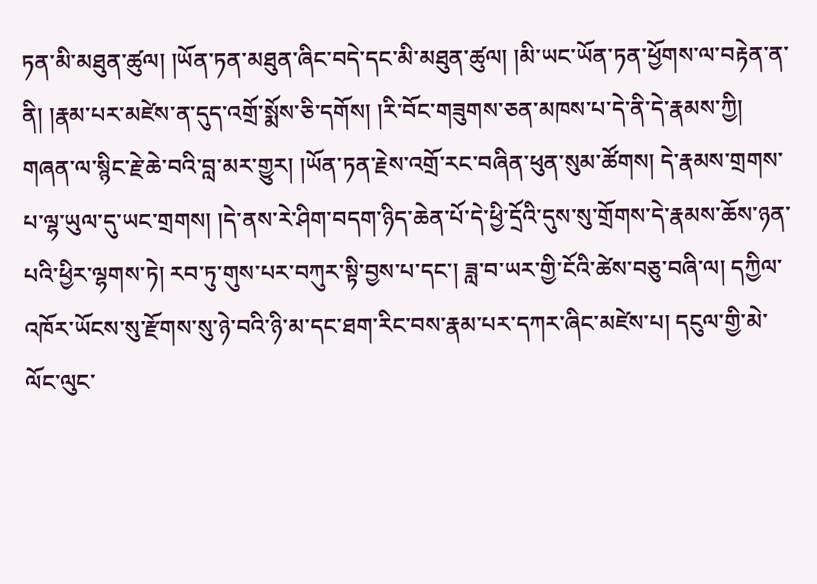ཏན་མི་མཐུན་ཚུལ། །ཡོན་ཏན་མཐུན་ཞིང་བདེ་དང་མི་མཐུན་ཚུལ། །མི་ཡང་ཡོན་ཏན་ཕྱོགས་ལ་བརྟེན་ན་ནི། །རྣམ་པར་མཛེས་ན་དུད་འགྲོ་སྨོས་ཅི་དགོས། །རི་བོང་གཟུགས་ཅན་མཁས་པ་དེ་ནི་དེ་རྣམས་ཀྱི། གཞན་ལ་སྙིང་རྗེ་ཆེ་བའི་བླ་མར་གྱུར། །ཡོན་ཏན་རྗེས་འགྲོ་རང་བཞིན་ཕུན་སུམ་ཚོགས། དེ་རྣམས་གྲགས་པ་ལྷ་ཡུལ་དུ་ཡང་གྲགས། །དེ་ནས་རེ་ཤིག་བདག་ཉིད་ཆེན་པོ་དེ་ཕྱི་དྲོའི་དུས་སུ་གྲོགས་དེ་རྣམས་ཆོས་ཉན་པའི་ཕྱིར་ལྷགས་ཏེ། རབ་ཏུ་གུས་པར་བཀུར་སྟི་བྱས་པ་དང་། ཟླ་བ་ཡར་གྱི་ངོའི་ཚེས་བཅུ་བཞི་ལ། དཀྱིལ་འཁོར་ཡོངས་སུ་རྫོགས་སུ་ཉེ་བའི་ཉི་མ་དང་ཐག་རིང་བས་རྣམ་པར་དཀར་ཞིང་མཛེས་པ། དངུལ་གྱི་མེ་ལོང་ལུང་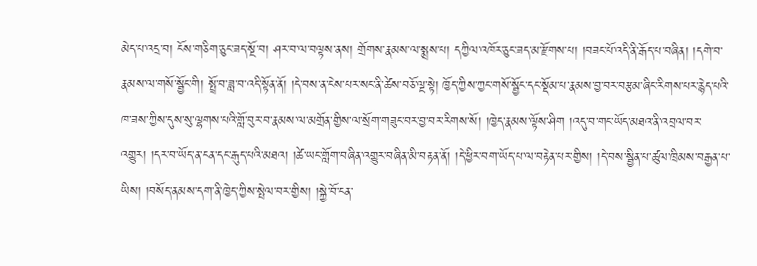མེད་པ་འདྲ་བ། ངོས་གཅིག་ཅུང་ཟད་སྔོ་བ། ཤར་བ་ལ་བལྟས་ནས། གྲོགས་རྣམས་ལ་སྨྲས་པ། དཀྱིལ་འཁོར་ཅུང་ཟད་མ་རྫོགས་པ། །བཟང་པོ་འདི་ནི་རྒོད་པ་བཞིན། །དགེ་བ་རྣམས་ལ་གསོ་སྦྱོང་གི། སྤྲོ་བ་ཟླ་བ་འདི་སྟོན་ནོ། །དེ་བས་ན་ངེས་པར་སང་ནི་ཚེས་བཅོ་ལྔ་སྟེ། ཁྱོད་ཀྱིས་ཀྱང་གསོ་སྦྱོང་དང་སྡོམ་པ་རྣམས་བྱ་བར་བརྩམ་ཞིང་རིགས་པར་རྙེད་པའི་ཁ་ཟས་ཀྱིས་དུས་སུ་ལྷགས་པའི་གློ་བུར་བ་རྣམས་ལ་མགྲོན་གྱིས་ལ་སྲོག་གཟུང་བར་བྱ་བར་རིགས་སོ། །ཁྱེད་རྣམས་ལྟོས་ཤིག །འདུ་བ་གང་ཡོད་མཐའ་ནི་འབྲལ་བར་འགྱུར། །དར་བ་ཡོད་ན་ངན་དང་རྒུད་པའི་མཐའ། །ཚེ་ཡང་གློག་བཞིན་འགྱུར་བཞིན་མི་བརྟན་ནོ། །དེ་ཕྱིར་བག་ཡོད་པ་ལ་བརྟེན་པར་གྱིས། །དེ་བས་སྦྱིན་པ་ཚུལ་ཁྲིམས་བརྒྱན་པ་ཡིས། །བསོད་ནམས་དག་ནི་ཁྱེད་ཀྱིས་སྤེལ་བར་གྱིས། །སྐྱེ་བོ་ངན་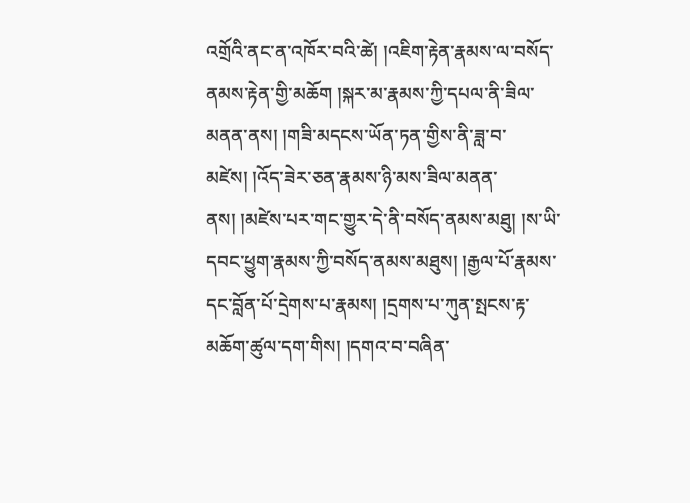འགྲོའི་ནང་ན་འཁོར་བའི་ཚེ། །འཇིག་རྟེན་རྣམས་ལ་བསོད་ནམས་རྟེན་གྱི་མཆོག །སྐར་མ་རྣམས་ཀྱི་དཔལ་ནི་ཟིལ་མནན་ནས། །གཟི་མདངས་ཡོན་ཏན་གྱིས་ནི་ཟླ་བ་མཛེས། །འོད་ཟེར་ཅན་རྣམས་ཉི་མས་ཟིལ་མནན་ནས། །མཛེས་པར་གང་གྱུར་དེ་ནི་བསོད་ནམས་མཐུ། །ས་ཡི་དབང་ཕྱུག་རྣམས་ཀྱི་བསོད་ནམས་མཐུས། །རྒྱལ་པོ་རྣམས་དང་བློན་པོ་དྲེགས་པ་རྣམས། །དྲགས་པ་ཀུན་སྤངས་རྟ་མཆོག་ཚུལ་དག་གིས། །དགའ་བ་བཞིན་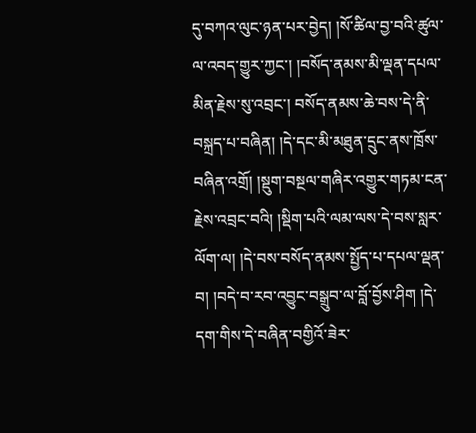དུ་བཀའ་ལུང་ཉན་པར་བྱེད། །སོ་ཚིལ་བྱ་བའི་ཚུལ་ལ་འབད་གྱུར་ཀྱང་། །བསོད་ནམས་མི་ལྡན་དཔལ་མིན་རྗེས་སུ་འབྲང་། བསོད་ནམས་ཆེ་བས་དེ་ནི་བསྐྲད་པ་བཞིན། །དེ་དང་མི་མཐུན་དྲུང་ནས་ཁྲོས་བཞིན་འགྲོ། །སྡུག་བསྔལ་གཞིར་འགྱུར་གཏམ་ངན་རྗེས་འབྲང་བའི། །སྡིག་པའི་ལམ་ལས་དེ་བས་སླར་ལོག་ལ། །དེ་བས་བསོད་ནམས་སྤྱོད་པ་དཔལ་ལྡན་བ། །བདེ་བ་རབ་འབྱུང་བསྒྲུབ་ལ་བློ་བྱོས་ཤིག །དེ་དག་གིས་དེ་བཞིན་བགྱིའོ་ཟེར་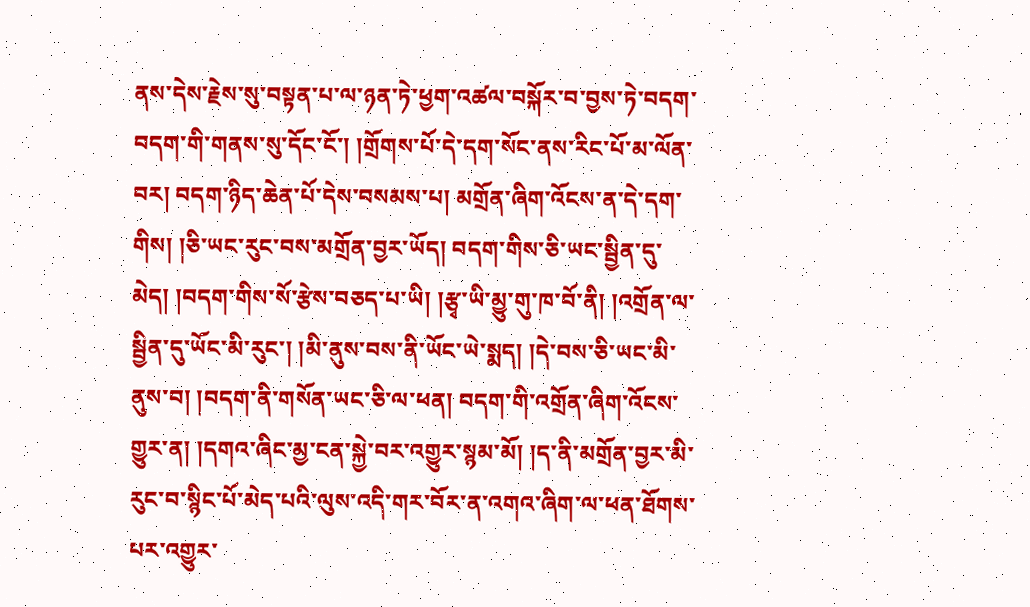ནས་དེས་རྗེས་སུ་བསྟན་པ་ལ་ཉན་ཏེ་ཕྱག་འཚལ་བསྐོར་བ་བྱས་ཏེ་བདག་བདག་གི་གནས་སུ་དོང་ངོ་། །གྲོགས་པོ་དེ་དག་སོང་ནས་རིང་པོ་མ་ལོན་བར། བདག་ཉིད་ཆེན་པོ་དེས་བསམས་པ། མགྲོན་ཞིག་འོངས་ན་དེ་དག་གིས། །ཅི་ཡང་རུང་བས་མགྲོན་བྱར་ཡོད། བདག་གིས་ཅི་ཡང་སྦྱིན་དུ་མེད། །བདག་གིས་སོ་རྩེས་བཅད་པ་ཡི། །རྩྭ་ཡི་མྱུ་གུ་ཁ་བོ་ནི། །འགྲོན་ལ་སྦྱིན་དུ་ཡོང་མི་རུང་། །མི་ནུས་བས་ནི་ཡོང་ཡེ་སྨད། །དེ་བས་ཅི་ཡང་མི་ནུས་བ། །བདག་ནི་གསོན་ཡང་ཅི་ལ་ཕན། བདག་གི་འགྲོན་ཞིག་འོངས་གྱུར་ན། །དགའ་ཞིང་མྱ་ངན་སྐྱེ་བར་འགྱུར་སྙམ་མོ། །ད་ནི་མགྲོན་བྱར་མི་རུང་བ་སྙིང་པོ་མེད་པའི་ལུས་འདི་གར་བོར་ན་འགའ་ཞིག་ལ་ཕན་ཐོགས་པར་འགྱུར་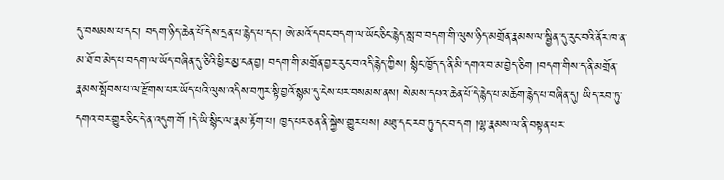དུ་བསམས་པ་དང་། བདག་ཉིད་ཆེན་པོ་དེས་དྲན་པ་རྙེད་པ་དང་། ཨེ་མའོ་དབང་བདག་ལ་ཡོང་ཅིང་རྙེད་སླ་བ་བདག་གི་ལུས་ཉིད་མགྲོན་རྣམས་ལ་སྦྱིན་དུ་རུང་བའི་ནོར་ཁ་ན་མ་ཐོ་བ་མེད་པ་བདག་ལ་ཡོད་བཞིན་དུ་ཅིའི་ཕྱིར་མྱ་ངན་བྱ། བདག་གི་མགྲོན་བྱར་རུང་བ་འདི་རྙེད་ཀྱིས། སྙིང་ཁྱོད་ད་ནི་མི་དགའ་བ་མ་བྱེད་ཅིག །བདག་གིས་ད་ནི་མགྲོན་རྣམས་སྤོབས་པ་ལ་རྫོགས་པར་ཡོད་པའི་ལུས་འདིས་བཀུར་སྟི་བྱའོ་སྙམ་དུ་ངེས་པར་བསམས་ནས། སེམས་དཔའ་ཆེན་པོ་དེ་རྙེད་པ་མཆོག་རྙེད་པ་བཞིན་དུ། ཡིད་རབ་ཏུ་དགའ་བར་གྱུར་ཅིང་དེ་ན་འདུག་གོ །དེ་ཡི་སྙིང་ལ་རྣམ་རྟོག་པ། ཁྱད་པར་ཅན་ནི་སྐྱེས་གྱུར་པས། མཐུ་དང་རབ་ཏུ་དང་བ་དག །ལྷ་རྣམས་ལ་ནི་བསྟན་པར་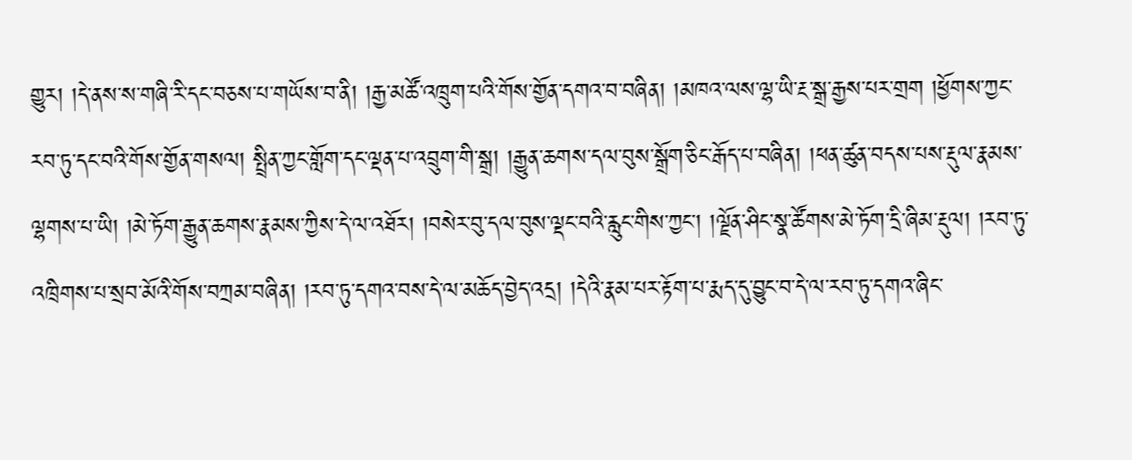གྱུར། །དེ་ནས་ས་གཞི་རི་དང་བཅས་པ་གཡོས་བ་ནི། །རྒྱ་མཚོ་འཁྲུག་པའི་གོས་གྱོན་དགའ་བ་བཞིན། །མཁའ་ལས་ལྷ་ཡི་རྔ་སྒྲ་རྒྱས་པར་གྲག །ཕྱོགས་ཀྱང་རབ་ཏུ་དང་བའི་གོས་གྱོན་གསལ། སྤྲིན་ཀྱང་གློག་དང་ལྡན་པ་འབྲུག་གི་སྒྲ། །རྒྱུན་ཆགས་དལ་བུས་སྒྲོག་ཅིང་རྒོད་པ་བཞིན། །ཕན་ཚུན་བདས་པས་རྡུལ་རྣམས་ལྷགས་པ་ཡི། །མེ་ཏོག་རྒྱུན་ཆགས་རྣམས་ཀྱིས་དེ་ལ་འཐོར། །བསེར་བུ་དལ་བུས་ལྡང་བའི་རླུང་གིས་ཀྱང་། །ལྗོན་ཤིང་སྣ་ཚོགས་མེ་ཏོག་དྲི་ཞིམ་རྡུལ། །རབ་ཏུ་འཁྲིགས་པ་སྲབ་མོའི་གོས་བཀྲམ་བཞིན། །རབ་ཏུ་དགའ་བས་དེ་ལ་མཆོད་བྱེད་འདྲ། །དེའི་རྣམ་པར་རྟོག་པ་རྨད་དུ་བྱུང་བ་དེ་ལ་རབ་ཏུ་དགའ་ཞིང་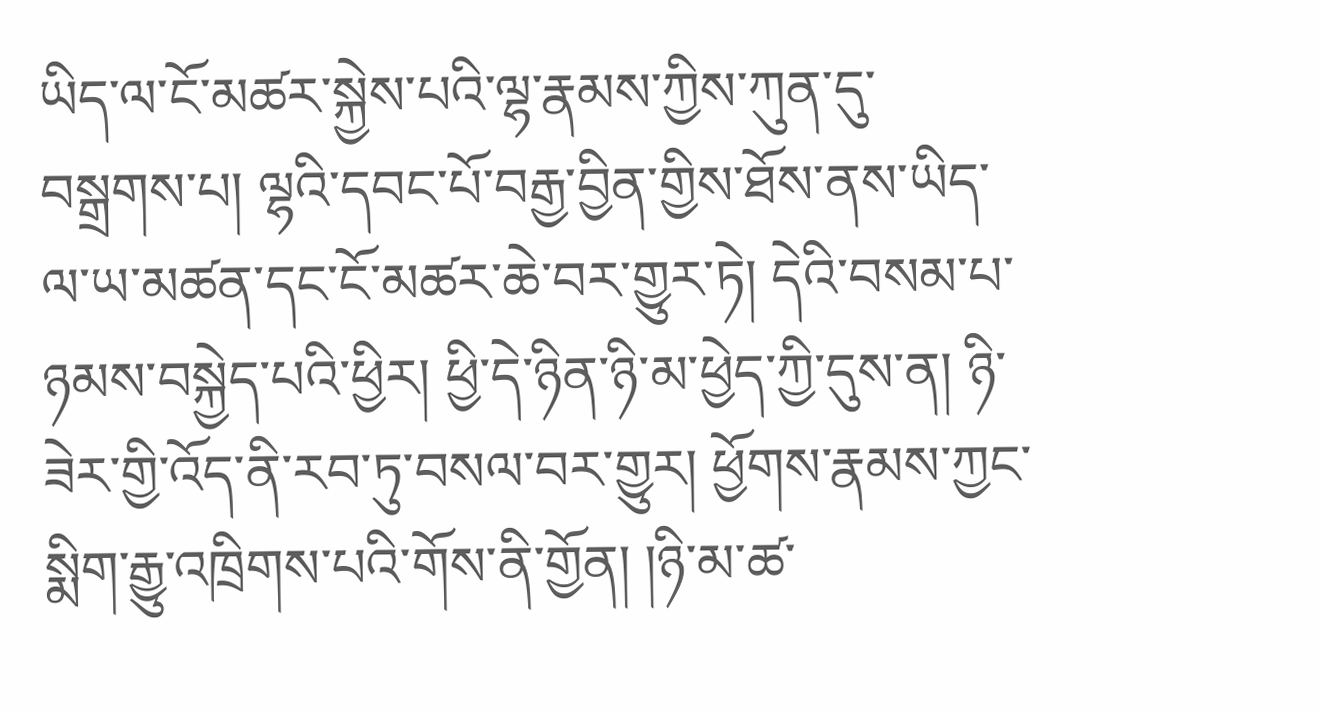ཡིད་ལ་ངོ་མཚར་སྐྱེས་པའི་ལྷ་རྣམས་ཀྱིས་ཀུན་དུ་བསྒྲགས་པ། ལྷའི་དབང་པོ་བརྒྱ་བྱིན་གྱིས་ཐོས་ནས་ཡིད་ལ་ཡ་མཚན་དང་ངོ་མཚར་ཆེ་བར་གྱུར་ཏེ། དེའི་བསམ་པ་ཉམས་བསྐྱེད་པའི་ཕྱིར། ཕྱི་དེ་ཉིན་ཉི་མ་ཕྱེད་ཀྱི་དུས་ན། ཉི་ཟེར་གྱི་འོད་ནི་རབ་ཏུ་བསལ་བར་གྱུར། ཕྱོགས་རྣམས་ཀྱང་སྨིག་རྒྱུ་འཁྲིགས་པའི་གོས་ནི་གྱོན། །ཉི་མ་ཚ་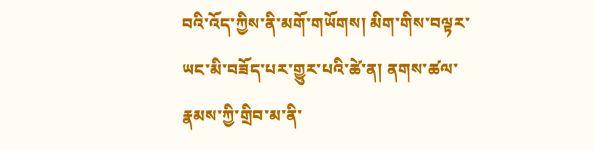བའི་འོད་ཀྱིས་ནི་མགོ་གཡོགས། མིག་གིས་བལྟར་ཡང་མི་བཟོད་པར་གྱུར་པའི་ཚེ་ན། ནགས་ཚལ་རྣམས་ཀྱི་གྲིབ་མ་ནི་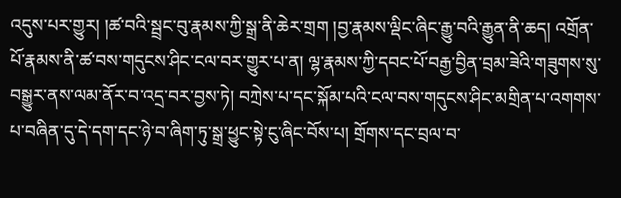འདུས་པར་གྱུར། །ཚ་བའི་སྦྲང་བུ་རྣམས་ཀྱི་སྒྲ་ནི་ཆེར་གྲག །བྱ་རྣམས་ལྡིང་ཞིང་རྒྱུ་བའི་རྒྱུན་ནི་ཆད། འགྲོན་པོ་རྣམས་ནི་ཚ་བས་གདུངས་ཤིང་ངལ་བར་གྱུར་པ་ན། ལྷ་རྣམས་ཀྱི་དབང་པོ་བརྒྱ་བྱིན་བྲམ་ཟེའི་གཟུགས་སུ་བསྒྱུར་ནས་ལམ་ནོར་བ་འདྲ་བར་བྱས་ཏེ། བཀྲེས་པ་དང་སྐོམ་པའི་ངལ་བས་གདུངས་ཤིང་མགྲིན་པ་འགགས་པ་བཞིན་དུ་དེ་དག་དང་ཉེ་བ་ཞིག་ཏུ་སྒྲ་ཕྱུང་སྟེ་ངུ་ཞིང་བོས་པ། གྲོགས་དང་བྲལ་བ་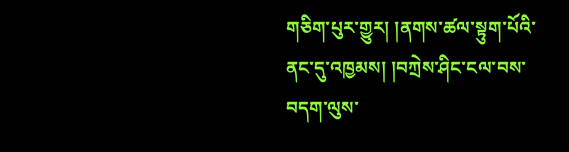གཅིག་པུར་གྱུར། །ནགས་ཚལ་སྟུག་པོའི་ནང་དུ་འཁྱམས། །བཀྲེས་ཤིང་ངལ་བས་བདག་ལུས་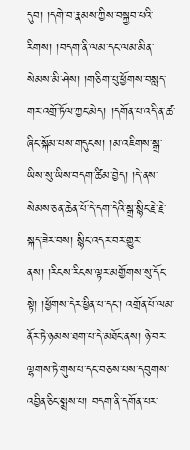དུབ། །དགེ་བ་རྣམས་ཀྱིས་བསྐྱབ་པའི་རིགས། །བདག་ནི་ལམ་དང་ལམ་མིན་སེམས་མི་ཤེས། །གཅིག་པུ་ཕྱོགས་བསླད་གར་འགྲོ་ཏོལ་ཀྱང་མེད། །དགོན་པ་འདི་ན་ཚ་ཞིང་སྐོམ་པས་གདུངས། །མ་འཇིགས་སྒྲ་ཡིས་སུ་ཡིས་བདག་ཚིམ་བྱེད། །དེ་ནས་སེམས་ཅན་ཆེན་པོ་དེ་དག་དེའི་སྒྲ་སྙིང་རྗེ་རྗེ་སྐད་ཟེར་བས། སྙིང་འདར་བར་གྱུར་ནས། །རིངས་རིངས་ལྟར་མགྱོགས་སུ་དོང་སྟེ། །ཕྱོགས་དེར་ཕྱིན་པ་དང་། འགྲོན་པོ་ལམ་ནོར་ཏེ་ཉམས་ཐག་པ་དེ་མཐོང་ནས། ཉེ་བར་ལྷགས་ཏེ་གུས་པ་དང་བཅས་པས་དབུགས་འབྱིན་ཅིང་སྨྲས་པ། བདག་ནི་དགོན་པར་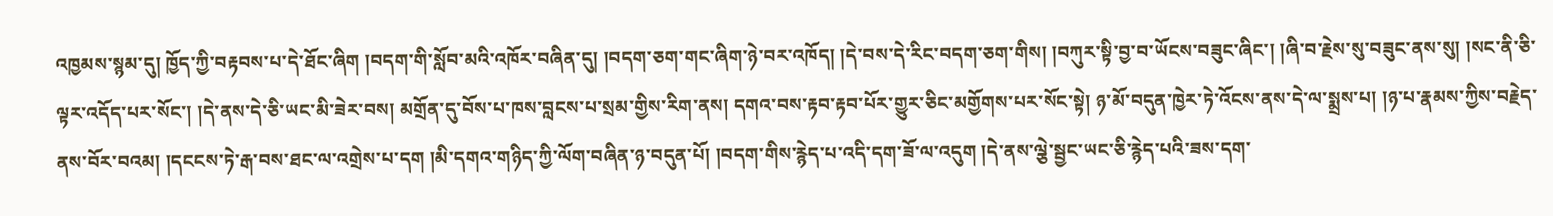འཁྱམས་སྙམ་དུ། ཁྱོད་ཀྱི་བརྟབས་པ་དེ་ཐོང་ཞིག །བདག་གི་སློབ་མའི་འཁོར་བཞིན་དུ། །བདག་ཅག་གང་ཞིག་ཉེ་བར་འཁོད། །དེ་བས་དེ་རིང་བདག་ཅག་གིས། །བཀུར་སྟི་བྱ་བ་ཡོངས་བཟུང་ཞིང་། །ཞི་བ་རྗེས་སུ་བཟུང་ནས་སུ། །སང་ནི་ཅི་ལྟར་འདོད་པར་སོང་། །དེ་ནས་དེ་ཅི་ཡང་མི་ཟེར་བས། མགྲོན་དུ་བོས་པ་ཁས་བླངས་པ་སྲམ་གྱིས་རིག་ནས། དགའ་བས་རྟབ་རྟབ་པོར་གྱུར་ཅིང་མགྱོགས་པར་སོང་སྟེ། ཉ་མོ་བདུན་ཁྱེར་ཏེ་འོངས་ནས་དེ་ལ་སྨྲས་པ། །ཉ་པ་རྣམས་ཀྱིས་བརྗེད་ནས་བོར་བའམ། །དངངས་ཏེ་རྒ་བས་ཐང་ལ་འགྲེས་པ་དག །མི་དགའ་གཉིད་ཀྱི་ལོག་བཞིན་ཉ་བདུན་པོ། །བདག་གིས་རྙེད་པ་འདི་དག་ཟོ་ལ་འདུག །དེ་ནས་ལྕེ་སྦྱང་ཡང་ཅི་རྙེད་པའི་ཟས་དག་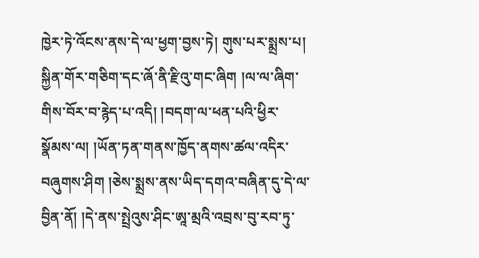ཁྱེར་ཏེ་འོངས་ནས་དེ་ལ་ཕྱག་བྱས་ཏེ། གུས་པར་སྨྲས་པ། སྐྱིན་གོར་གཅིག་དང་ཞོ་ནི་རྫིའུ་གང་ཞིག །ལ་ལ་ཞིག་གིས་བོར་བ་རྙེད་པ་འདི། །བདག་ལ་ཕན་པའི་ཕྱིར་སྣོམས་ལ། །ཡོན་ཏན་གནས་ཁྱོད་ནགས་ཚལ་འདིར་བཞུགས་ཤིག །ཅེས་སྨྲས་ནས་ཡིད་དགའ་བཞིན་དུ་དེ་ལ་བྱིན་ནོ། །དེ་ནས་སྤྲེའུས་ཤིང་ཨཱ་མྲའི་འབྲས་བུ་རབ་ཏུ་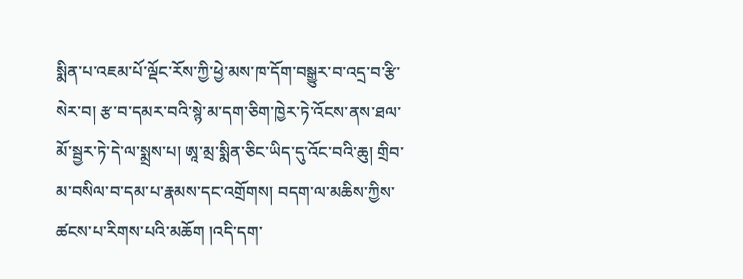སྨིན་པ་འཇམ་པོ་ལྡོང་རོས་ཀྱི་ཕྱེ་མས་ཁ་དོག་བསྒྱུར་བ་འདྲ་བ་རྩི་སེར་བ། རྩ་བ་དམར་བའི་སྙེ་མ་དག་ཅིག་ཁྱེར་ཏེ་འོངས་ནས་ཐལ་མོ་སྦྱར་ཏེ་དེ་ལ་སྨྲས་པ། ཨཱ་མྲ་སྨིན་ཅིང་ཡིད་དུ་འོང་བའི་ཆུ། གྲིབ་མ་བསིལ་བ་དམ་པ་རྣམས་དང་འགྲོགས། བདག་ལ་མཆིས་ཀྱིས་ཚངས་པ་རིགས་པའི་མཆོག །འདི་དག་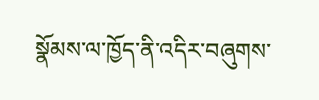སྣོམས་ལ་ཁྱོད་ནི་འདིར་བཞུགས་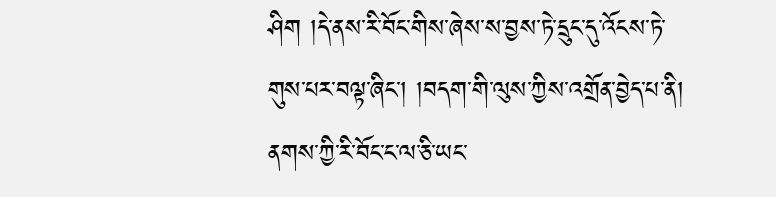ཤིག །དེ་ནས་རི་བོང་གིས་ཞེས་ས་བྱས་ཏེ་དྲུང་དུ་འོངས་ཏེ་གུས་པར་བལྟ་ཞིང་། །བདག་གི་ལུས་ཀྱིས་འགྲོན་བྱེད་པ་ནི། ནགས་ཀྱི་རི་བོང་ང་ལ་ཅི་ཡང་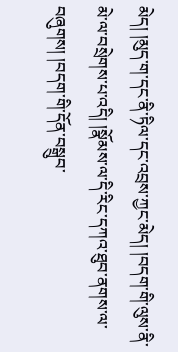མེད། །མུད་ག་དང་ནི་ཏིལ་དང་འབྲས་ཀྱང་མེད། །བདག་གི་ལུས་ནི་མེ་ལ་བསྲེགས་པ་འདི། །སྣོམས་ལ་དི་རིང་དཀའ་ཐུབ་ནགས་ལ་བཞུགས། །བདག་གི་དོན་བསྒྲུབ་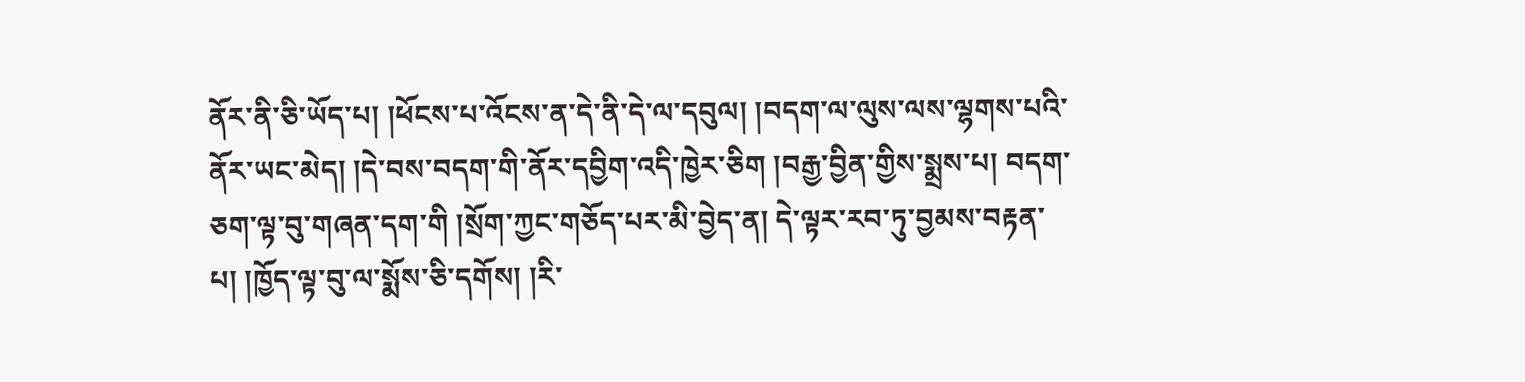ནོར་ནི་ཅི་ཡོད་པ། །ཕོངས་པ་འོངས་ན་དེ་ནི་དེ་ལ་དབུལ། །བདག་ལ་ལུས་ལས་ལྷགས་པའི་ནོར་ཡང་མེད། །དེ་བས་བདག་གི་ནོར་དབྱིག་འདི་ཁྱེར་ཅིག །བརྒྱ་བྱིན་གྱིས་སྨྲས་པ། བདག་ཅག་ལྟ་བུ་གཞན་དག་གི །སྲོག་ཀྱང་གཅོད་པར་མི་བྱེད་ན། དེ་ལྟར་རབ་ཏུ་བྱམས་བརྟན་པ། །ཁྱོད་ལྟ་བུ་ལ་སྨོས་ཅི་དགོས། །རི་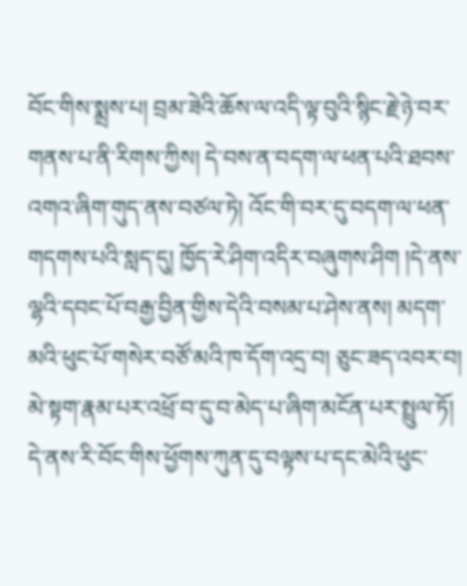བོང་གིས་སྨྲས་པ། བྲམ་ཟེའི་ཆོས་ལ་འདི་ལྟ་བུའི་སྙིང་རྗེ་ཉེ་བར་གནས་པ་ནི་རིགས་ཀྱིས། དེ་བས་ན་བདག་ལ་ཕན་པའི་ཐབས་འགའ་ཞིག་གུད་ནས་བཙལ་ཏེ། འོང་གི་བར་དུ་བདག་ལ་ཕན་གདགས་པའི་སླད་དུ། ཁྱོད་རེ་ཤིག་འདིར་བཞུགས་ཤིག །དེ་ནས་ལྷའི་དབང་པོ་བརྒྱ་བྱིན་གྱིས་དེའི་བསམ་པ་ཤེས་ནས། མདག་མའི་ཕུང་པོ་གསེར་བཙོ་མའི་ཁ་དོག་འདྲ་བ། ཅུང་ཟད་འབར་བ། མེ་སྟག་རྣམ་པར་འཕྲོ་བ་དུ་བ་མེད་པ་ཞིག་མངོན་པར་སྤྲུལ་ཏོ། དེ་ནས་རི་བོང་གིས་ཕྱོགས་ཀུན་དུ་བལྟས་པ་དང་མེའི་ཕུང་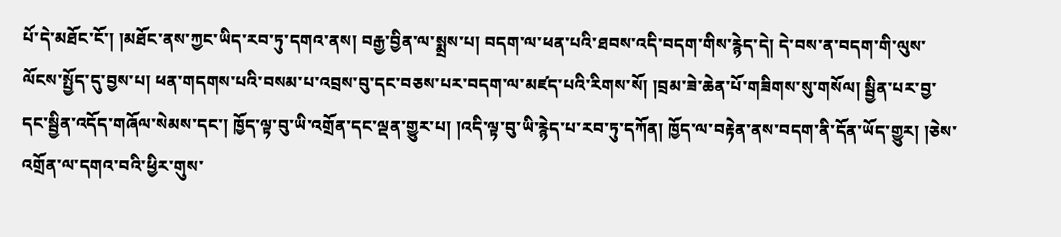པོ་དེ་མཐོང་ངོ་། །མཐོང་ནས་ཀྱང་ཡིད་རབ་ཏུ་དགའ་ནས། བརྒྱ་བྱིན་ལ་སྨྲས་པ། བདག་ལ་ཕན་པའི་ཐབས་འདི་བདག་གིས་རྙེད་དེ། དེ་བས་ན་བདག་གི་ལུས་ལོངས་སྤྱོད་དུ་བྱས་པ། ཕན་གདགས་པའི་བསམ་པ་འབྲས་བུ་དང་བཅས་པར་བདག་ལ་མཛད་པའི་རིགས་སོ། །བྲམ་ཟེ་ཆེན་པོ་གཟིགས་སུ་གསོལ། སྦྱིན་པར་བྱ་དང་སྦྱིན་འདོད་གཞོལ་སེམས་དང་། ཁྱོད་ལྟ་བུ་ཡི་འགྲོན་དང་ལྡན་གྱུར་པ། །འདི་ལྟ་བུ་ཡི་རྙེད་པ་རབ་ཏུ་དཀོན། ཁྱོད་ལ་བརྟེན་ནས་བདག་ནི་དོན་ཡོད་གྱུར། །ཅེས་འགྲོན་ལ་དགའ་བའི་ཕྱིར་གུས་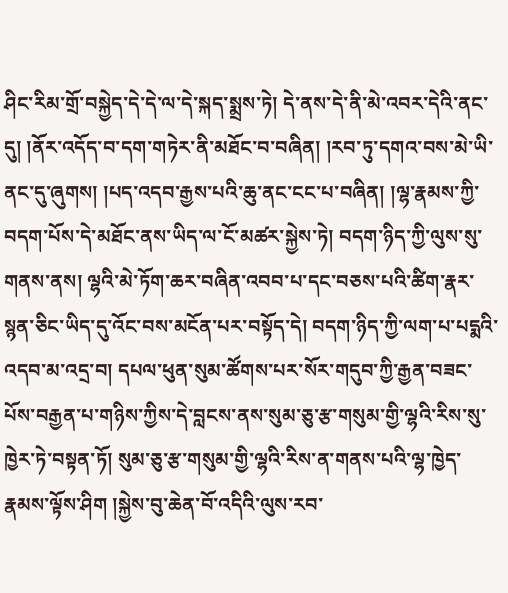ཤིང་རིམ་གྲོ་བསྐྱེད་དེ་དེ་ལ་དེ་སྐད་སྨྲས་ཏེ། དེ་ནས་དེ་ནི་མེ་འབར་དེའི་ནང་དུ། །ནོར་འདོད་བ་དག་གཏེར་ནི་མཐོང་བ་བཞིན། །རབ་ཏུ་དགའ་བས་མེ་ཡི་ནང་དུ་ཞུགས། །པད་འདབ་རྒྱས་པའི་ཆུ་ནང་ངང་པ་བཞིན། །ལྷ་རྣམས་ཀྱི་བདག་པོས་དེ་མཐོང་ནས་ཡིད་ལ་ངོ་མཚར་སྐྱེས་ཏེ། བདག་ཉིད་ཀྱི་ལུས་སུ་གནས་ནས། ལྷའི་མེ་ཏོག་ཆར་བཞིན་འབབ་པ་དང་བཅས་པའི་ཚིག་རྣར་སྙན་ཅིང་ཡིད་དུ་འོང་བས་མངོན་པར་བསྟོད་དེ། བདག་ཉིད་ཀྱི་ལག་པ་པདྨའི་འདབ་མ་འདྲ་བ། དཔལ་ཕུན་སུམ་ཚོགས་པར་སོར་གདུབ་ཀྱི་རྒྱན་བཟང་པོས་བརྒྱན་པ་གཉིས་ཀྱིས་དེ་བླངས་ནས་སུམ་ཅུ་རྩ་གསུམ་གྱི་ལྷའི་རིས་སུ་ཁྱེར་ཏེ་བསྟན་ཏོ། སུམ་ཅུ་རྩ་གསུམ་གྱི་ལྷའི་རིས་ན་གནས་པའི་ལྷ་ཁྱེད་རྣམས་ལྟོས་ཤིག །སྐྱེས་བུ་ཆེན་བོ་འདིའི་ལུས་རབ་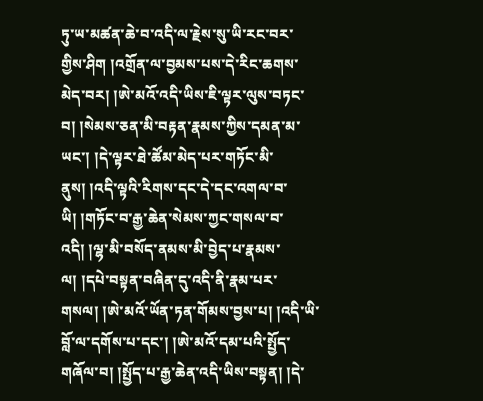ཏུ་ཡ་མཚན་ཆེ་བ་འདི་ལ་རྗེས་སུ་ཡི་རང་བར་གྱིས་ཤིག །འགྲོན་ལ་བྱམས་པས་དེ་རིང་ཆགས་མེད་བར། །ཨེ་མའོ་འདི་ཡིས་ཇི་ལྟར་ལུས་བཏང་བ། །སེམས་ཅན་མི་བརྟན་རྣམས་ཀྱིས་དམན་མ་ཡང་། །དེ་ལྟར་ཐེ་ཚོམ་མེད་པར་གཏོང་མི་ནུས། །འདི་ལྟའི་རིགས་དང་དེ་དང་འགལ་བ་ཡི། །གཏོང་བ་རྒྱ་ཆེན་སེམས་ཀྱང་གསལ་བ་འདི། །ལྷ་མི་བསོད་ནམས་མི་བྱེད་པ་རྣམས་ལ། །དཔེ་བསྟན་བཞིན་དུ་འདི་ནི་རྣམ་པར་གསལ། །ཨེ་མའོ་ཡོན་ཏན་གོམས་བྱས་པ། །འདི་ཡི་བློ་ལ་དགོས་པ་དང་། །ཨེ་མའོ་དམ་པའི་སྤྱོད་གཞོལ་བ། །སྤྱོད་པ་རྒྱ་ཆེན་འདི་ཡིས་བསྟན། །དེ་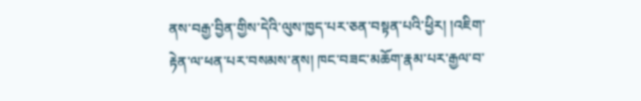ནས་བརྒྱ་བྱིན་གྱིས་དེའི་ལུས་ཁྱད་པར་ཅན་བསྟན་པའི་ཕྱིར། །འཇིག་རྟེན་ལ་ཕན་པར་བསམས་ནས། ཁང་བཟང་མཆོག་རྣམ་པར་རྒྱལ་བ་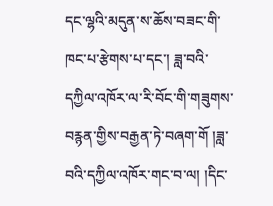དང་ལྷའི་མདུན་ས་ཆོས་བཟང་གི་ཁང་པ་རྩེགས་པ་དང་། ཟླ་བའི་དཀྱིལ་འཁོར་ལ་རི་བོང་གི་གཟུགས་བརྙན་གྱིས་བརྒྱན་ཏེ་བཞག་གོ །ཟླ་བའི་དཀྱིལ་འཁོར་གང་བ་ལ། །དིང་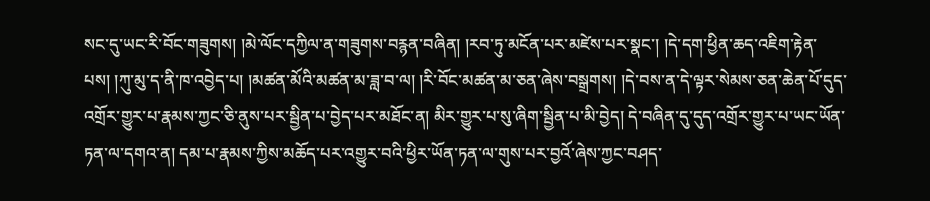སང་དུ་ཡང་རི་བོང་གཟུགས། །མེ་ལོང་དཀྱིལ་ན་གཟུགས་བརྙན་བཞིན། །རབ་ཏུ་མངོན་པར་མཛེས་པར་སྣང་། །དེ་དག་ཕྱིན་ཆད་འཇིག་རྟེན་པས། །ཀུ་མུ་ད་ནི་ཁ་འབྱེད་པ། །མཚན་མོའི་མཚན་མ་ཟླ་བ་ལ། །རི་བོང་མཚན་མ་ཅན་ཞེས་བསྒྲགས། །དེ་བས་ན་དེ་ལྟར་སེམས་ཅན་ཆེན་པོ་དུད་འགྲོར་གྱུར་པ་རྣམས་ཀྱང་ཅི་ནུས་པར་སྦྱིན་པ་བྱེད་པར་མཐོང་ན། མིར་གྱུར་པ་སུ་ཞིག་སྦྱིན་པ་མི་བྱེད། དེ་བཞིན་དུ་དུད་འགྲོར་གྱུར་པ་ཡང་ཡོན་ཏན་ལ་དགའ་ན། དམ་པ་རྣམས་ཀྱིས་མཆོད་པར་འགྱུར་བའི་ཕྱིར་ཡོན་ཏན་ལ་གུས་པར་བྱའོ་ཞེས་ཀྱང་བཤད་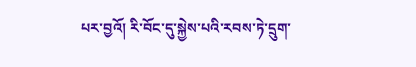པར་བྱའོ། རི་བོང་དུ་སྐྱེས་པའི་རབས་ཏེ་དྲུག་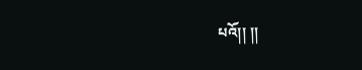པའོ།། །།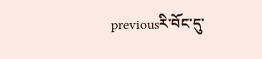previousརི་བོང་དུ་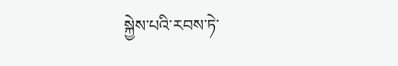སྐྱེས་པའི་རབས་ཏེ་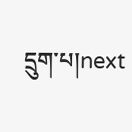དྲུག་པ།next